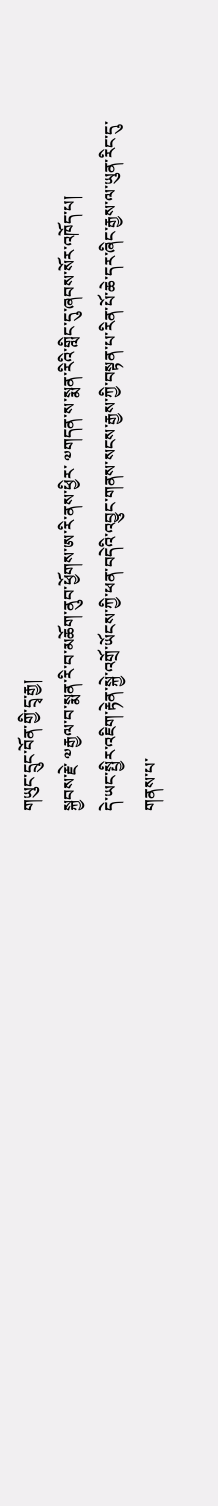གཡུང་དྲུང་བོན་གྱི་དྲྭ་རྒྱ།
སྐྱབས་རྗེ་ ༧རྒྱལ་བ་སྨན་རི་བ་མཆོག་ནུབ་ཕྱོགས་ཨ་རི་ནས་ཕྱིར་ ༧གདན་ས་སྨན་རིའི་གླིང་དུ་ཞབས་སོར་འཁོད་པ།
དེ་ཡང་སྤྱིར་འཇིག་རྟེན་སྐྱེ་འགྲོ་ཡོངས་ཀྱི་ཕན་བདེའི་འབྱུང་གནས་སངས་རྒྱས་ཀྱི་བསྟན་པ་རིན་པོ་ཆེ་དར་ཞིང་རྒྱས་ལ་ཡུན་རིང་དུ་གནས་པ་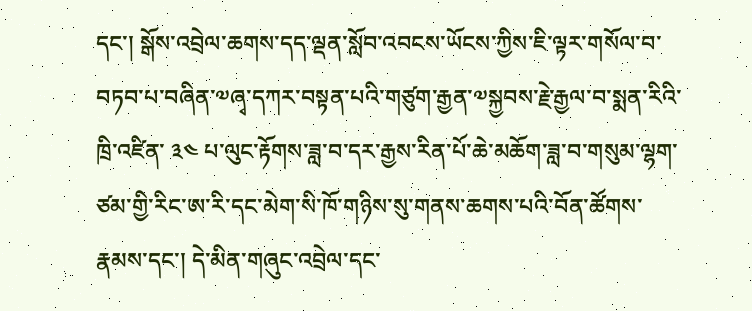དང་། སྒོས་འབྲེལ་ཆགས་དད་ལྡན་སློབ་འབངས་ཡོངས་ཀྱིས་ཇི་ལྟར་གསོལ་བ་བཏབ་པ་བཞིན་༧ཞྭ་དཀར་བསྟན་པའི་གཙུག་རྒྱན་༧སྐྱབས་རྗེ་རྒྱལ་བ་སྨན་རིའི་ཁྲི་འཛིན་ ༣༤ པ་ལུང་རྟོགས་ཟླ་བ་དར་རྒྱས་རིན་པོ་ཆེ་མཆོག་ཟླ་བ་གསུམ་ལྷག་ཙམ་གྱི་རིང་ཨ་རི་དང་མེག་སི་ཁོ་གཉིས་སུ་གནས་ཆགས་པའི་བོན་ཚོགས་རྣམས་དང་། དེ་མིན་གཞུང་འབྲེལ་དང་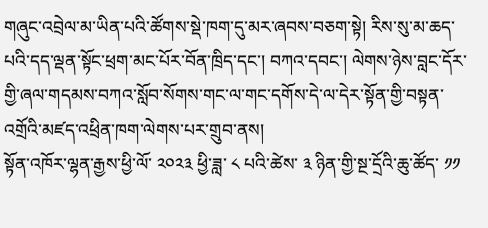གཞུང་འབྲེལ་མ་ཡིན་པའི་ཚོགས་སྡེ་ཁག་དུ་མར་ཞབས་བཅག་སྟེ། རིས་སུ་མ་ཆད་པའི་དད་ལྡན་སྟོང་ཕྲག་མང་པོར་བོན་ཁྲིད་དང་། བཀའ་དབང་། ལེགས་ཉེས་བླང་དོར་གྱི་ཞལ་གདམས་བཀའ་སློབ་སོགས་གང་ལ་གང་དགོས་དེ་ལ་དེར་སྟོན་གྱི་བསྟན་འགྲོའི་མཛད་འཕྲིན་ཁག་ལེགས་པར་གྲུབ་ནས།
སྟོན་འཁོར་ལྷན་རྒྱས་ཕྱི་ལོ་ ༢༠༢༣ ཕྱི་ཟླ་ ༨ པའི་ཚེས་ ༣ ཉིན་གྱི་སྔ་དྲོའི་ཆུ་ཚོད་ ༡༡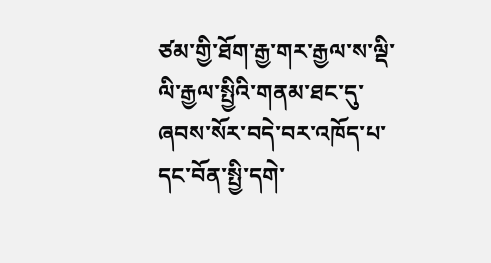ཙམ་གྱི་ཐོག་རྒྱ་གར་རྒྱལ་ས་ལྡི་ལི་རྒྱལ་སྤྱིའི་གནམ་ཐང་དུ་ཞབས་སོར་བདེ་བར་འཁོད་པ་དང་བོན་སྤྱི་དགེ་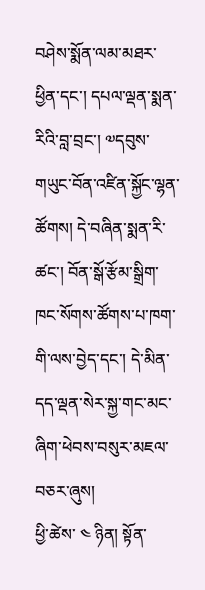བཤེས་སྨོན་ལམ་མཐར་ཕྱིན་དང་། དཔལ་ལྡན་སྨན་རིའི་བླ་བྲང་། ༧དབུས་གཡུང་བོན་འཛིན་སྐྱོང་ལྷན་ཚོགས། དེ་བཞིན་སྨན་རི་ཚང་། བོན་སྒོ་རྩོམ་སྒྲིག་ཁང་སོགས་ཚོགས་པ་ཁག་གི་ལས་བྱེད་དང་། དེ་མིན་དད་ལྡན་སེར་སྐྱ་གང་མང་ཞིག་ཕེབས་བསུར་མཇལ་བཅར་ཞུས།
ཕྱི་ཚེས་ ༤ ཉིན། སྟོན་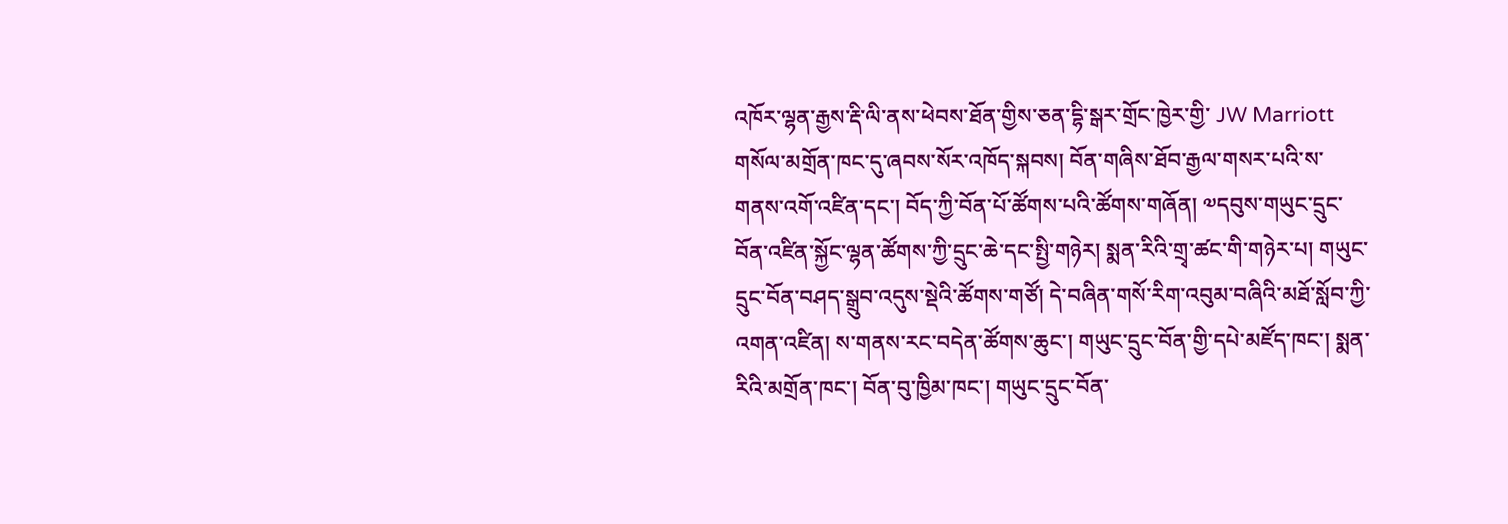འཁོར་ལྷན་རྒྱས་རྡི་ལི་ནས་ཕེབས་ཐོན་གྱིས་ཅན་དྷི་སྒར་གྲོང་ཁྱེར་གྱི་ JW Marriott གསོལ་མགྲོན་ཁང་དུ་ཞབས་སོར་འཁོད་སྐབས། བོན་གཞིས་ཐོབ་རྒྱལ་གསར་པའི་ས་གནས་འགོ་འཛིན་དང་། བོད་ཀྱི་བོན་པོ་ཚོགས་པའི་ཚོགས་གཞོན། ༧དབུས་གཡུང་དྲུང་བོན་འཛིན་སྐྱོང་ལྷན་ཚོགས་ཀྱི་དྲུང་ཆེ་དང་སྤྱི་གཉེར། སྨན་རིའི་གྲྭ་ཚང་གི་གཉེར་པ། གཡུང་དྲུང་བོན་བཤད་སྒྲུབ་འདུས་སྡེའི་ཚོགས་གཙོ། དེ་བཞིན་གསོ་རིག་འབུམ་བཞིའི་མཐོ་སློབ་ཀྱི་འགན་འཛིན། ས་གནས་རང་བདེན་ཚོགས་ཆུང་། གཡུང་དྲུང་བོན་གྱི་དཔེ་མཛོད་ཁང་། སྨན་རིའི་མགྲོན་ཁང་། བོན་བུ་ཁྱིམ་ཁང་། གཡུང་དྲུང་བོན་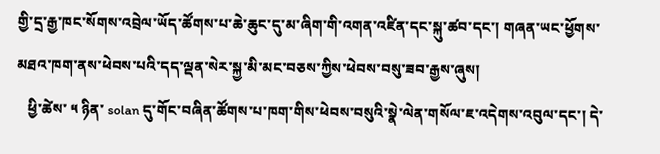གྱི་དྲ་རྒྱ་ཁང་སོགས་འབྲེལ་ཡོད་ཚོགས་པ་ཆེ་ཆུང་དུ་མ་ཞིག་གི་འགན་འཛིན་དང་སྐུ་ཚབ་དང་། གཞན་ཡང་ཕྱོགས་མཐའ་ཁག་ནས་ཕེབས་པའི་དད་ལྡན་སེར་སྐྱ་མི་མང་བཅས་ཀྱིས་ཕེབས་བསུ་ཟབ་རྒྱས་ཞུས།
   ཕྱི་ཚེས་ ༥ ཉིན་ solan དུ་གོང་བཞིན་ཚོགས་པ་ཁག་གིས་ཕེབས་བསུའི་སྣེ་ལེན་གསོལ་ཇ་འདེགས་འབུལ་དང་། དེ་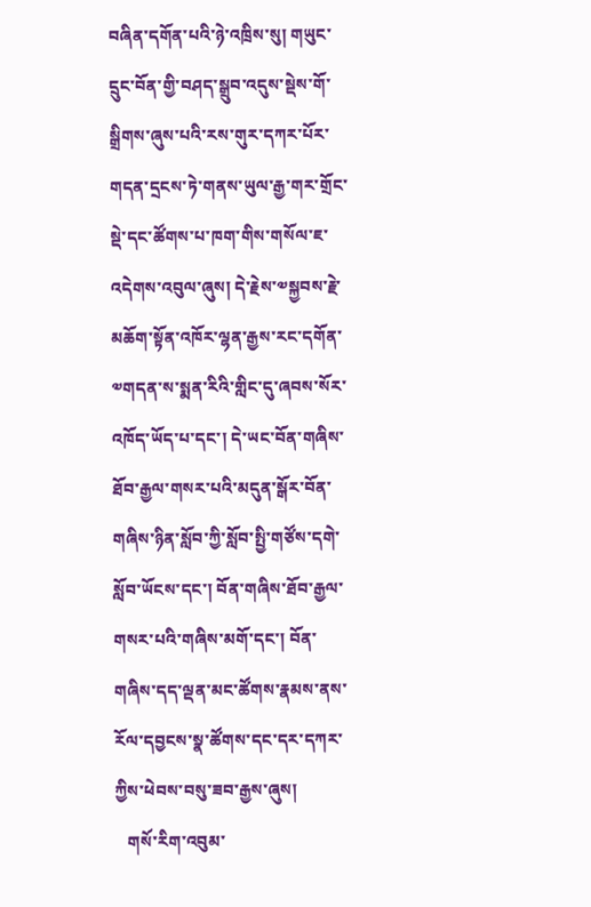བཞིན་དགོན་པའི་ཉེ་འཁྲིས་སུ། གཡུང་དྲུང་བོན་གྱི་བཤད་སྒྲུབ་འདུས་སྡེས་གོ་སྒྲིགས་ཞུས་པའི་རས་གུར་དཀར་པོར་གདན་དྲངས་ཏེ་གནས་ཡུལ་རྒྱ་གར་གྲོང་སྡེ་དང་ཚོགས་པ་ཁག་གིས་གསོལ་ཇ་འདེགས་འབུལ་ཞུས། དེ་རྗེས་༧སྐྱབས་རྗེ་མཆོག་སྟོན་འཁོར་ལྷན་རྒྱས་རང་དགོན་༧གདན་ས་སྨན་རིའི་གླིང་དུ་ཞབས་སོར་འཁོད་ཡོད་པ་དང་། དེ་ཡང་བོན་གཞིས་ཐོབ་རྒྱལ་གསར་པའི་མདུན་སྒོར་བོན་གཞིས་ཉིན་སློབ་ཀྱི་སློབ་སྤྱི་གཙོས་དགེ་སློབ་ཡོངས་དང་། བོན་གཞིས་ཐོབ་རྒྱལ་གསར་པའི་གཞིས་མགོ་དང་། བོན་གཞིས་དད་ལྡན་མང་ཚོགས་རྣམས་ནས་རོལ་དབྱངས་སྣ་ཚོགས་དང་དར་དཀར་ཀྱིས་ཕེབས་བསུ་ཟབ་རྒྱས་ཞུས།
   གསོ་རིག་འབུམ་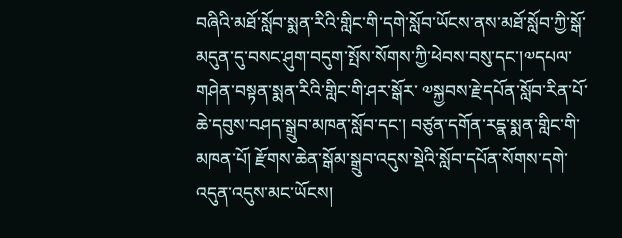བཞིའི་མཐོ་སློབ་སྨན་རིའི་གླིང་གི་དགེ་སློབ་ཡོངས་ནས་མཐོ་སློབ་ཀྱི་སྒོ་མདུན་དུ་བསང་ཤུག་བདུག་སྤོས་སོགས་ཀྱི་ཕེབས་བསུ་དང་།༧དཔལ་གཤེན་བསྟན་སྨན་རིའི་གླིང་གི་ཤར་སྒོར་ ༧སྐྱབས་རྗེ་དཔོན་སློབ་རིན་པོ་ཆེ་དབུས་བཤད་སྒྲུབ་མཁན་སློབ་དང་། བཙུན་དགོན་རདྣ་སྨན་གླིང་གི་མཁན་པོ། རྫོགས་ཆེན་སྒོམ་སྒྲུབ་འདུས་སྡེའི་སློབ་དཔོན་སོགས་དགེ་འདུན་འདུས་མང་ཡོངས།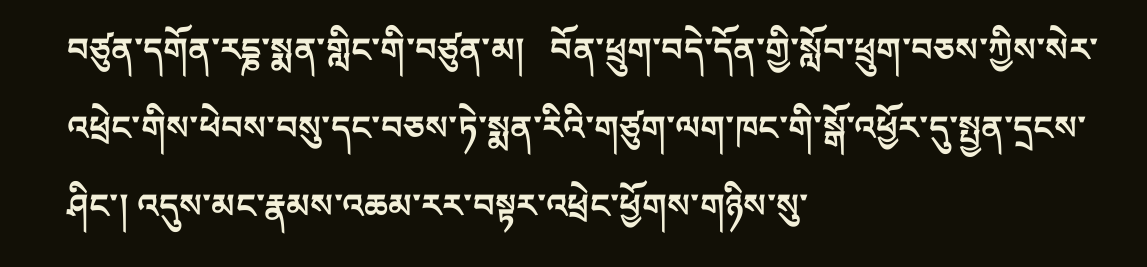བཙུན་དགོན་རདྞ་སྨན་གླིང་གི་བཙུན་མ།   བོན་ཕྲུག་བདེ་དོན་གྱི་སློབ་ཕྲུག་བཅས་ཀྱིས་སེར་འཕྲེང་གིས་ཕེབས་བསུ་དང་བཅས་ཏེ་སྨན་རིའི་གཙུག་ལག་ཁང་གི་སྒོ་འཕྱོར་དུ་སྤྱན་དྲངས་ཤིང་། འདུས་མང་རྣམས་འཆམ་རར་བསྟར་འཕྲེང་ཕྱོགས་གཉིས་སུ་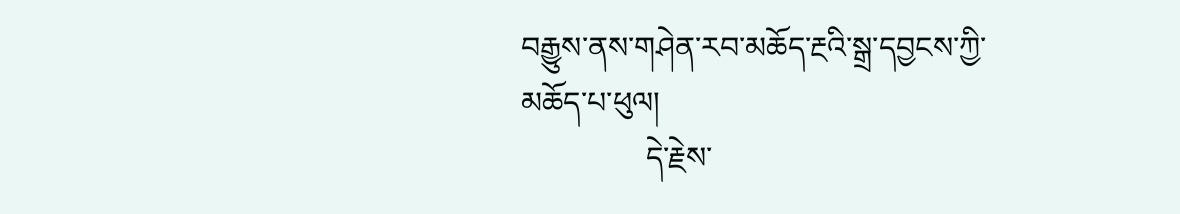བརྒྱུས་ནས་གཤེན་རབ་མཆོད་རྔའི་སྒྲ་དབྱངས་ཀྱི་མཆོད་པ་ཕུལ།
                དེ་རྗེས་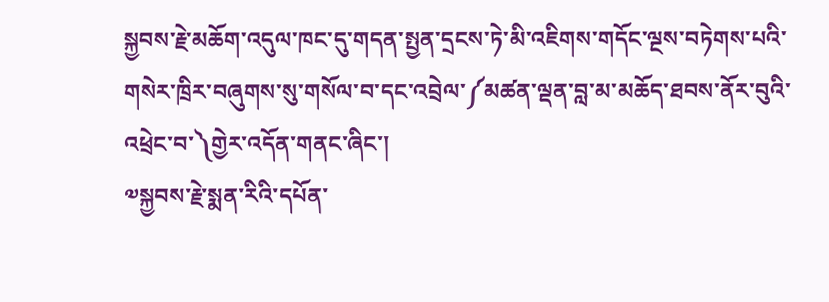སྐྱབས་རྗེ་མཆོག་འདུལ་ཁང་དུ་གདན་སྤྱན་དྲངས་ཏེ་མི་འཇིགས་གདོང་ལྔས་བཏེགས་པའི་གསེར་ཁྲིར་བཞུགས་སུ་གསོལ་བ་དང་འབྲེལ་༼མཚན་ལྡན་བླ་མ་མཆོད་ཐབས་ནོར་བུའི་འཕྲེང་བ་༽གྱེར་འདོན་གནང་ཞིང་།
༧སྐྱབས་རྗེ་སྨན་རིའི་དཔོན་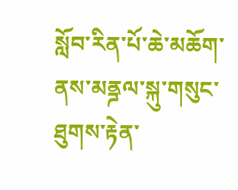སློབ་རིན་པོ་ཆེ་མཆོག་ནས་མནྜལ་སྐུ་གསུང་ཐུགས་རྟེན་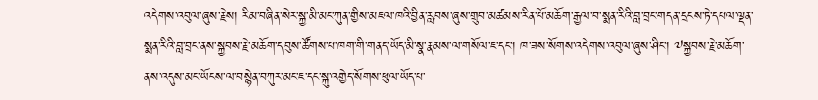འདེགས་འབུལ་ཞུས་རྗེས། རིམ་བཞིན་སེར་སྐྱ་མི་མང་ཀུན་གྱིས་མཇལ་ཁའི་བྱིན་རླབས་ཞུས་གྲུབ་མཚམས་རིན་པོ་མཆོག་རྒྱལ་བ་སྨན་རིའི་བླ་བྲང་གདན་དྲངས་ཏེ་དཔལ་ལྡན་སྨན་རིའི་བླ་བྲང་ནས་སྐྱབས་རྗེ་མཆོག་དབུས་ཚོགས་པ་ཁག་གི་གནད་ཡོད་མི་སྣ་རྣམས་ལ་གསོལ་ཇ་དང་། ཁ་ཟས་སོགས་འདེགས་འབུལ་ཞུས་ཤིང་། ༧སྐྱབས་རྗེ་མཆོག་ནས་འདུས་མང་ཡོངས་ལ་བསྙེན་བཀུར་མང་ཇ་དང་སྐུ་འགྱེད་སོགས་ཕུལ་ཡོད་པ་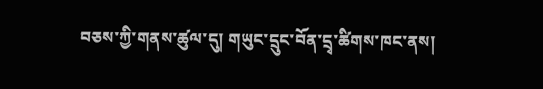བཅས་ཀྱི་གནས་ཚུལ་དུ། གཡུང་དྲུང་བོན་དྲྭ་ཚིགས་ཁང་ནས།